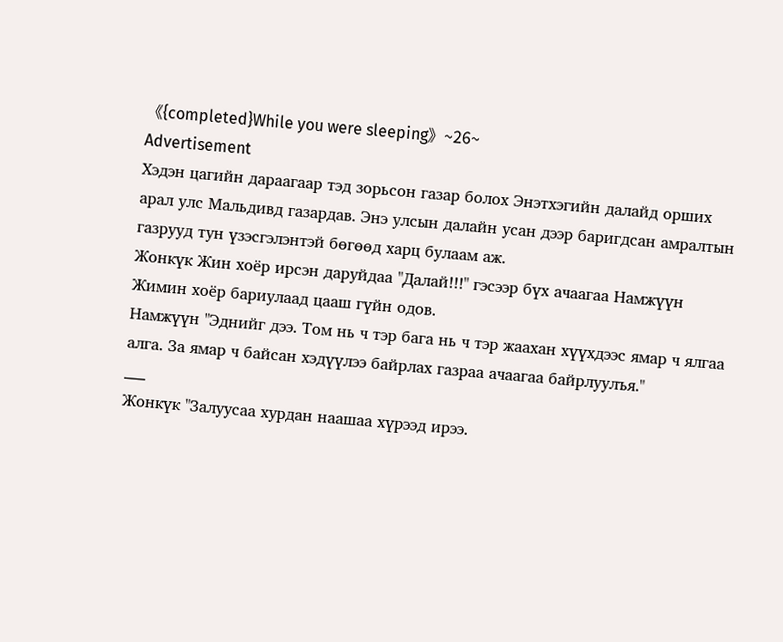《{completed}While you were sleeping》~26~
Advertisement
Хэдэн цагийн дараагаар тэд зорьсон газар болох Энэтхэгийн далайд орших арал улс Мальдивд газардав. Энэ улсын далайн усан дээр баригдсан амралтын газрууд тун үзэсгэлэнтэй бөгөөд харц булаам аж.
Жонкүк Жин хоёр ирсэн даруйдаа "Далай!!!" гэсээр бүх ачаагаа Намжүүн Жимин хоёр бариулаад цааш гүйн одов.
Намжүүн "Эднийг дээ. Том нь ч тэр бага нь ч тэр жаахан хүүхдээс ямар ч ялгаа алга. За ямар ч байсан хэдүүлээ байрлах газраа ачаагаа байрлуулъя."
___
Жонкүк "Залуусаа хурдан наашаа хүрээд ирээ.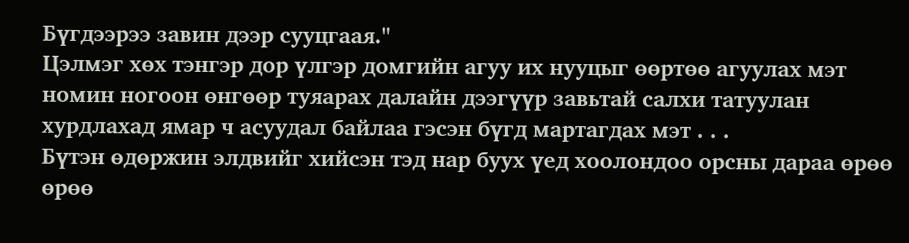Бүгдээрээ завин дээр сууцгаая."
Цэлмэг хөх тэнгэр дор үлгэр домгийн агуу их нууцыг өөртөө агуулах мэт номин ногоон өнгөөр туяарах далайн дээгүүр завьтай салхи татуулан хурдлахад ямар ч асуудал байлаа гэсэн бүгд мартагдах мэт . . .
Бүтэн өдөржин элдвийг хийсэн тэд нар буух үед хоолондоо орсны дараа өрөө өрөө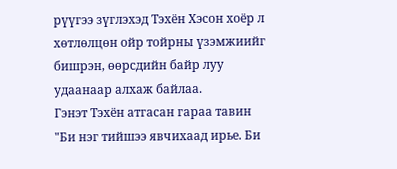рүүгээ зүглэхэд Тэхён Хэсон хоёр л хөтлөлцөн ойр тойрны үзэмжиийг бишрэн, өөрсдийн байр луу удаанаар алхаж байлаа.
Гэнэт Тэхён атгасан гараа тавин
"Би нэг тийшээ явчихаад ирье. Би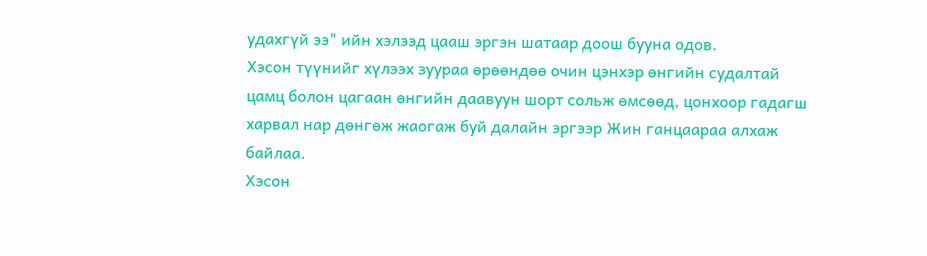удахгүй ээ" ийн хэлээд цааш эргэн шатаар доош бууна одов.
Хэсон түүнийг хүлээх зуураа өрөөндөө очин цэнхэр өнгийн судалтай цамц болон цагаан өнгийн даавуун шорт сольж өмсөөд, цонхоор гадагш харвал нар дөнгөж жаогаж буй далайн эргээр Жин ганцаараа алхаж байлаа.
Хэсон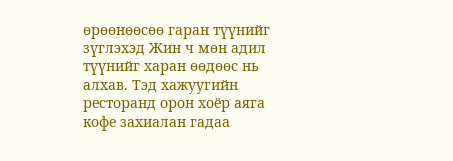өрөөнөөсөө гаран түүнийг зүглэхэд Жин ч мөн адил түүнийг харан өөдөөс нь алхав. Тэд хажуугийн ресторанд орон хоёр аяга кофе захиалан гадаа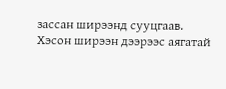зассан ширээнд сууцгаав.
Хэсон ширээн дээрээс аягатай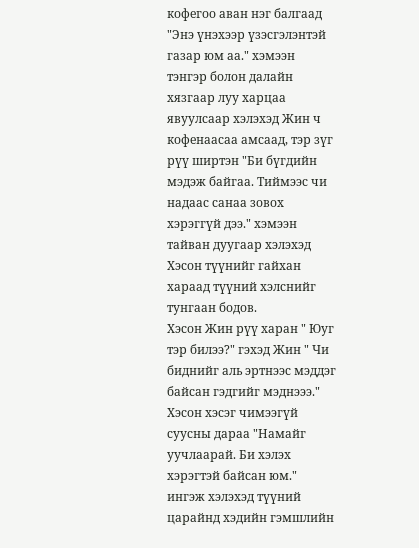кофегоо аван нэг балгаад "Энэ үнэхээр үзэсгэлэнтэй газар юм аа." хэмээн тэнгэр болон далайн хязгаар луу харцаа явуулсаар хэлэхэд Жин ч кофенаасаа амсаад, тэр зүг рүү ширтэн "Би бүгдийн мэдэж байгаа. Тиймээс чи надаас санаа зовох хэрэггүй дээ." хэмээн тайван дуугаар хэлэхэд Хэсон түүнийг гайхан хараад түүний хэлснийг тунгаан бодов.
Хэсон Жин рүү харан " Юуг тэр билээ?" гэхэд Жин " Чи биднийг аль эртнээс мэддэг байсан гэдгийг мэднэээ."
Хэсон хэсэг чимээгүй суусны дараа "Намайг уучлаарай. Би хэлэх хэрэгтэй байсан юм." ингэж хэлэхэд түүний царайнд хэдийн гэмшлийн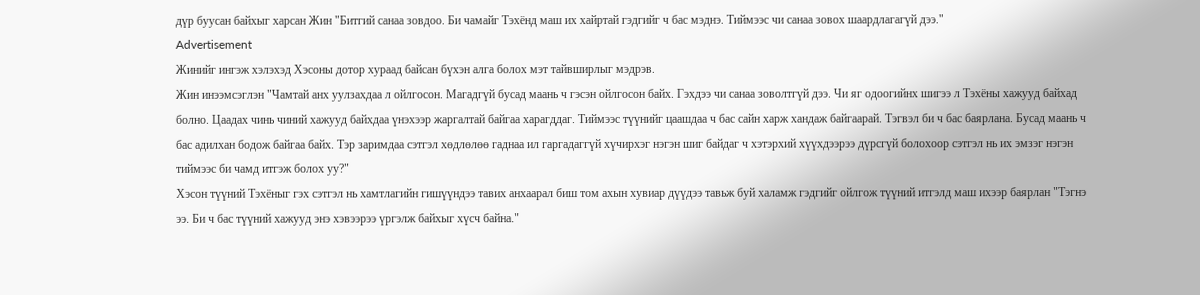дүр буусан байхыг харсан Жин "Битгий санаа зовдоо. Би чамайг Тэхёнд маш их хайртай гэдгийг ч бас мэднэ. Тиймээс чи санаа зовох шаардлагагүй дээ."
Advertisement
Жинийг ингэж хэлэхэд Хэсоны дотор хураад байсан бүхэн алга болох мэт тайвширлыг мэдрэв.
Жин инээмсэглэн "Чамтай анх уулзахдаа л ойлгосон. Магадгүй бусад маань ч гэсэн ойлгосон байх. Гэхдээ чи санаа зоволтгүй дээ. Чи яг одоогийнх шигээ л Тэхёны хажууд байхад болно. Цаадах чинь чиний хажууд байхдаа үнэхээр жаргалтай байгаа харагддаг. Тиймээс түүнийг цаашдаа ч бас сайн харж хандаж байгаарай. Тэгвэл би ч бас баярлана. Бусад маань ч бас адилхан бодож байгаа байх. Тэр заримдаа сэтгэл хөдлөлөө гаднаа ил гаргадаггүй хүчирхэг нэгэн шиг байдаг ч хэтэрхий хүүхдээрээ дүрсгүй болохоор сэтгэл нь их эмзэг нэгэн тиймээс би чамд итгэж болох уу?"
Хэсон түүний Тэхёныг гэх сэтгэл нь хамтлагийн гишүүндээ тавих анхаарал биш том ахын хувиар дүүдээ тавьж буй халамж гэдгийг ойлгож түүний итгэлд маш ихээр баярлан "Тэгнэ ээ. Би ч бас түүний хажууд энэ хэвээрээ үргэлж байхыг хүсч байна."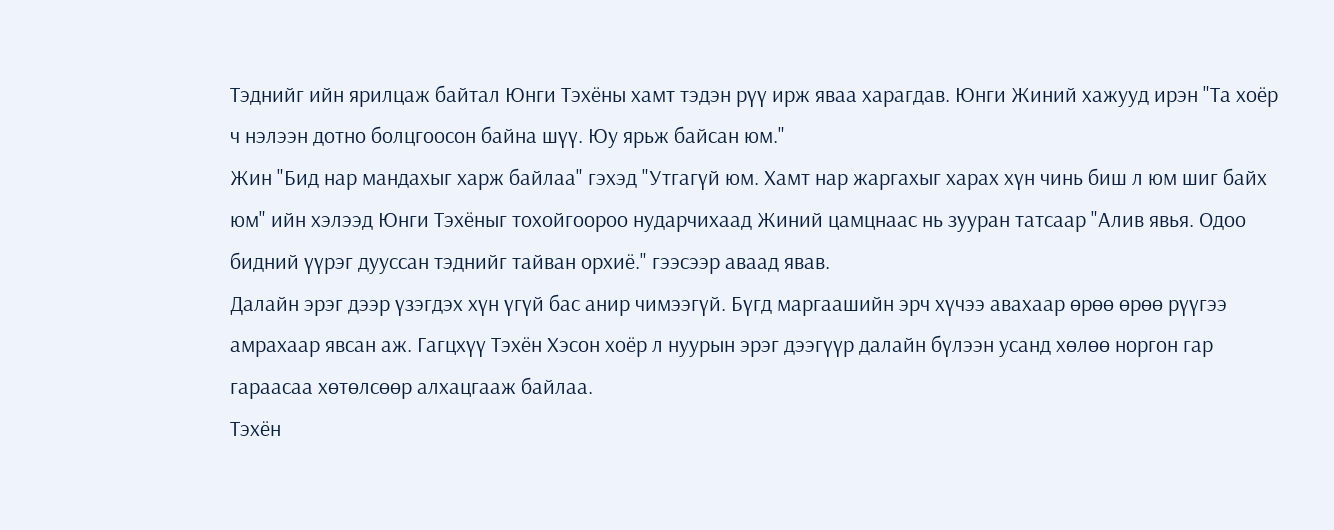Тэднийг ийн ярилцаж байтал Юнги Тэхёны хамт тэдэн рүү ирж яваа харагдав. Юнги Жиний хажууд ирэн "Та хоёр ч нэлээн дотно болцгоосон байна шүү. Юу ярьж байсан юм."
Жин "Бид нар мандахыг харж байлаа" гэхэд "Утгагүй юм. Хамт нар жаргахыг харах хүн чинь биш л юм шиг байх юм" ийн хэлээд Юнги Тэхёныг тохойгоороо нударчихаад Жиний цамцнаас нь зууран татсаар "Алив явья. Одоо бидний үүрэг дууссан тэднийг тайван орхиё." гээсээр аваад явав.
Далайн эрэг дээр үзэгдэх хүн үгүй бас анир чимээгүй. Бүгд маргаашийн эрч хүчээ авахаар өрөө өрөө рүүгээ амрахаар явсан аж. Гагцхүү Тэхён Хэсон хоёр л нуурын эрэг дээгүүр далайн бүлээн усанд хөлөө норгон гар гараасаа хөтөлсөөр алхацгааж байлаа.
Тэхён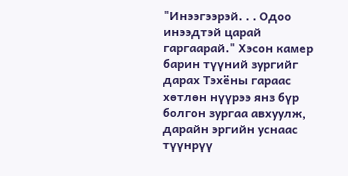"Инээгээрэй. . . Одоо инээдтэй царай гаргаарай." Хэсон камер барин түүний зургийг дарах Тэхёны гараас хөтлөн нүүрээ янз бүр болгон зургаа авхуулж, дарайн эргийн уснаас түүнрүү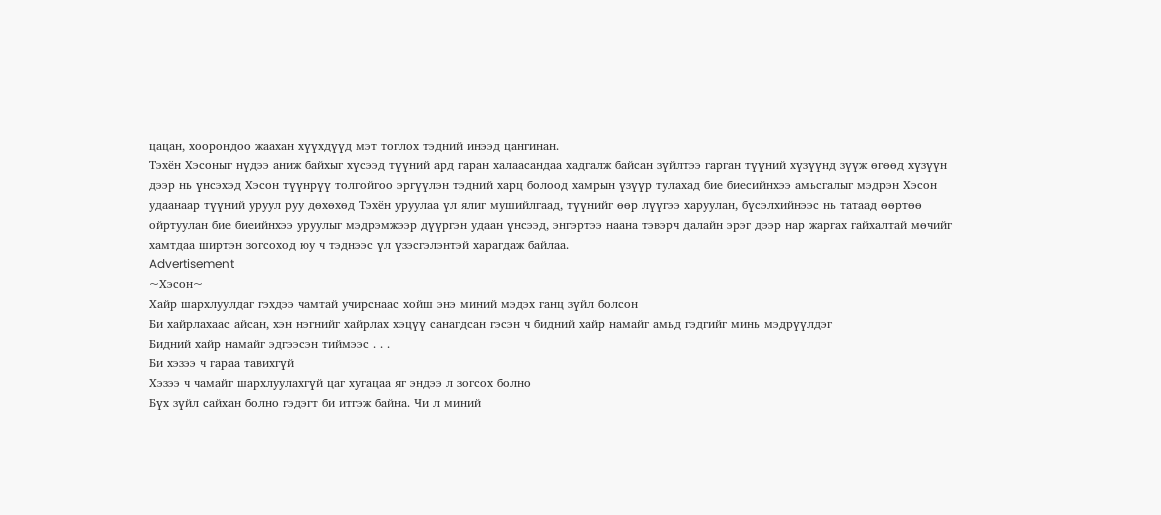цацан, хоорондоо жаахан хүүхдүүд мэт тоглох тэдний инээд цангинан.
Тэхён Хэсоныг нүдээ аниж байхыг хүсээд түүний ард гаран халаасандаа хадгалж байсан зүйлтээ гарган түүний хүзүүнд зүүж өгөөд хүзүүн дээр нь үнсэхэд Хэсон түүнрүү толгойгоо эргүүлэн тэдний харц болоод хамрын үзүүр тулахад бие биесийнхээ амьсгалыг мэдрэн Хэсон удаанаар түүний уруул руу дөхөхөд Тэхён уруулаа үл ялиг мушийлгаад, түүнийг өөр лүүгээ харуулан, бүсэлхийнээс нь татаад өөртөө ойртуулан бие биеийнхээ уруулыг мэдрэмжээр дүүргэн удаан үнсээд, энгэртээ наана тэвэрч далайн эрэг дээр нар жаргах гайхалтай мөчийг хамтдаа ширтэн зогсоход юу ч тэднээс үл үзэсгэлэнтэй харагдаж байлаа.
Advertisement
~Хэсон~
Хайр шархлуулдаг гэхдээ чамтай учирснаас хойш энэ миний мэдэх ганц зүйл болсон
Би хайрлахаас айсан, хэн нэгнийг хайрлах хэцүү санагдсан гэсэн ч бидний хайр намайг амьд гэдгийг минь мэдрүүлдэг
Бидний хайр намайг эдгээсэн тиймээс . . .
Би хэзээ ч гараа тавихгүй
Хэзээ ч чамайг шархлуулахгүй цаг хугацаа яг эндээ л зогсох болно
Бүх зүйл сайхан болно гэдэгт би итгэж байна. Чи л миний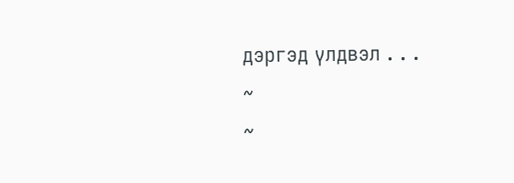дэргэд үлдвэл . . .
~
~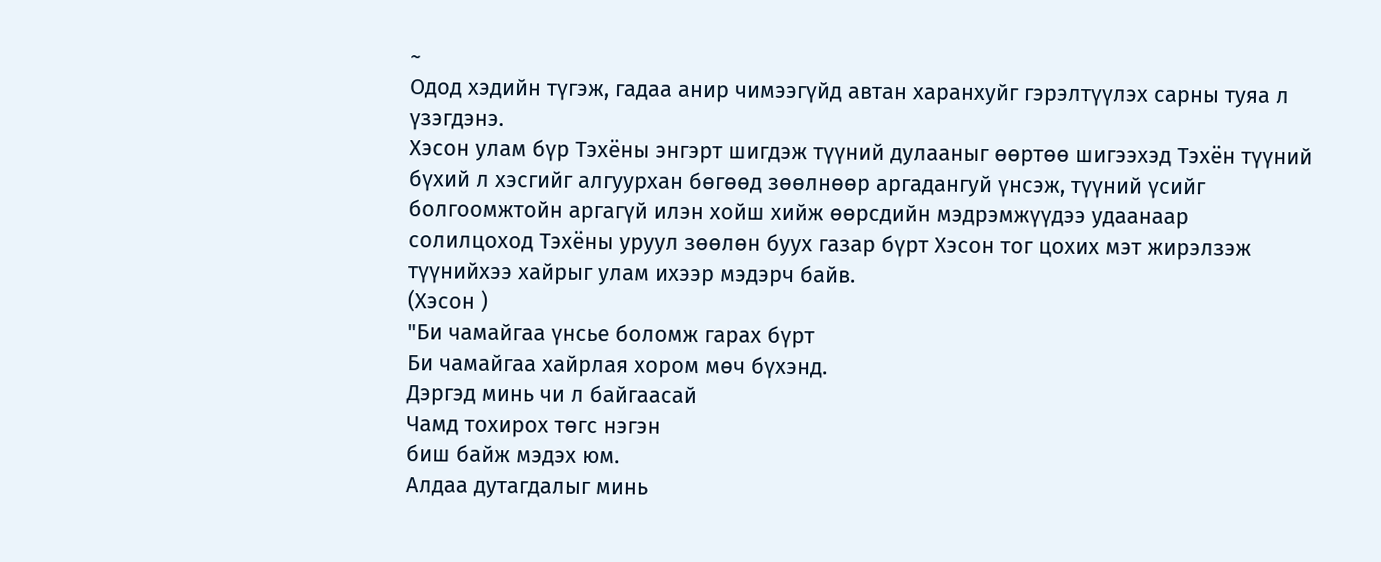~
Одод хэдийн түгэж, гадаа анир чимээгүйд автан харанхуйг гэрэлтүүлэх сарны туяа л үзэгдэнэ.
Хэсон улам бүр Тэхёны энгэрт шигдэж түүний дулааныг өөртөө шигээхэд Тэхён түүний бүхий л хэсгийг алгуурхан бөгөөд зөөлнөөр аргадангуй үнсэж, түүний үсийг болгоомжтойн аргагүй илэн хойш хийж өөрсдийн мэдрэмжүүдээ удаанаар солилцоход Тэхёны уруул зөөлөн буух газар бүрт Хэсон тог цохих мэт жирэлзэж түүнийхээ хайрыг улам ихээр мэдэрч байв.
(Хэсон )
"Би чамайгаа үнсье боломж гарах бүрт
Би чамайгаа хайрлая хором мөч бүхэнд.
Дэргэд минь чи л байгаасай
Чамд тохирох төгс нэгэн
биш байж мэдэх юм.
Алдаа дутагдалыг минь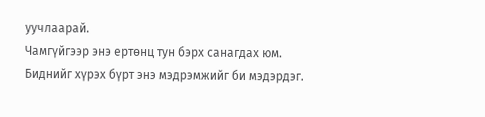уучлаарай.
Чамгүйгээр энэ ертөнц тун бэрх санагдах юм.
Биднийг хүрэх бүрт энэ мэдрэмжийг би мэдэрдэг.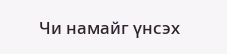Чи намайг үнсэх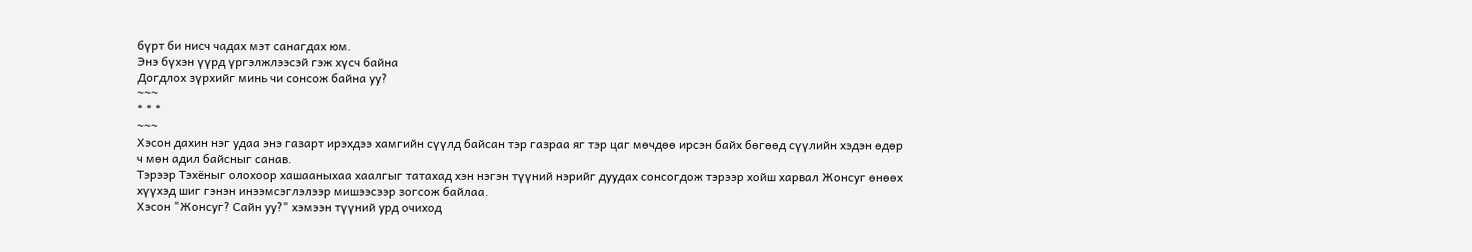бүрт би нисч чадах мэт санагдах юм.
Энэ бүхэн үүрд үргэлжлээсэй гэж хүсч байна
Догдлох зүрхийг минь чи сонсож байна уу?
~~~
* * *
~~~
Хэсон дахин нэг удаа энэ газарт ирэхдээ хамгийн сүүлд байсан тэр газраа яг тэр цаг мөчдөө ирсэн байх бөгөөд сүүлийн хэдэн өдөр ч мөн адил байсныг санав.
Тэрээр Тэхёныг олохоор хашааныхаа хаалгыг татахад хэн нэгэн түүний нэрийг дуудах сонсогдож тэрээр хойш харвал Жонсуг өнөөх хүүхэд шиг гэнэн инээмсэглэлээр мишээсээр зогсож байлаа.
Хэсон "Жонсуг? Сайн уу?" хэмээн түүний урд очиход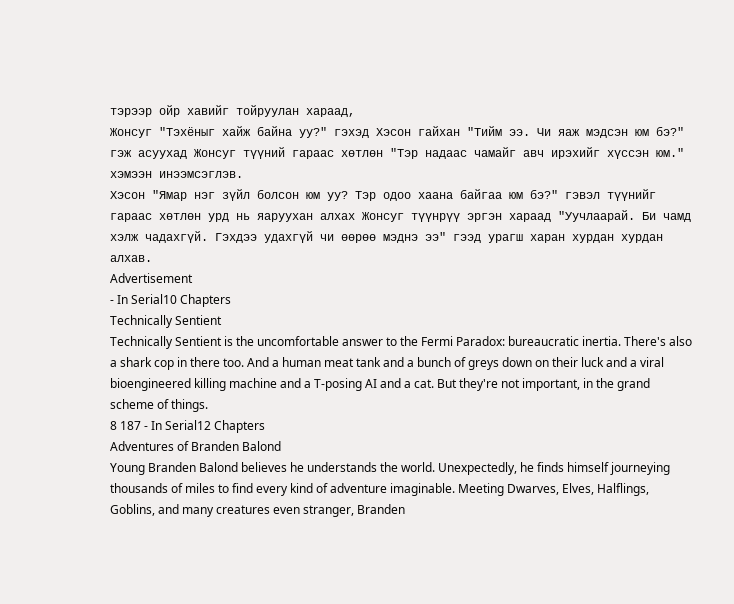тэрээр ойр хавийг тойруулан хараад,
Жонсуг "Тэхёныг хайж байна уу?" гэхэд Хэсон гайхан "Тийм ээ. Чи яаж мэдсэн юм бэ?" гэж асуухад Жонсуг түүний гараас хөтлөн "Тэр надаас чамайг авч ирэхийг хүссэн юм." хэмээн инээмсэглэв.
Хэсон "Ямар нэг зүйл болсон юм уу? Тэр одоо хаана байгаа юм бэ?" гэвэл түүнийг гараас хөтлөн урд нь яаруухан алхах Жонсуг түүнрүү эргэн хараад "Уучлаарай. Би чамд хэлж чадахгүй. Гэхдээ удахгүй чи өөрөө мэднэ ээ" гээд урагш харан хурдан хурдан алхав.
Advertisement
- In Serial10 Chapters
Technically Sentient
Technically Sentient is the uncomfortable answer to the Fermi Paradox: bureaucratic inertia. There's also a shark cop in there too. And a human meat tank and a bunch of greys down on their luck and a viral bioengineered killing machine and a T-posing AI and a cat. But they're not important, in the grand scheme of things.
8 187 - In Serial12 Chapters
Adventures of Branden Balond
Young Branden Balond believes he understands the world. Unexpectedly, he finds himself journeying thousands of miles to find every kind of adventure imaginable. Meeting Dwarves, Elves, Halflings, Goblins, and many creatures even stranger, Branden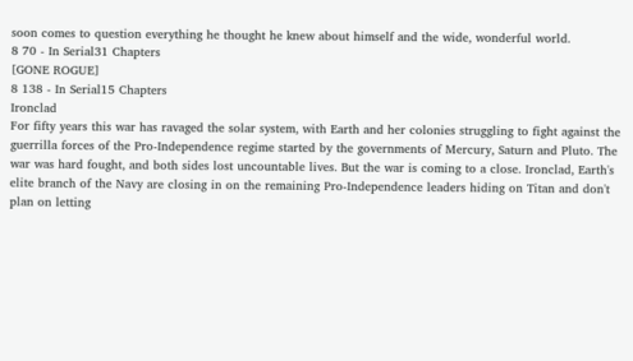soon comes to question everything he thought he knew about himself and the wide, wonderful world.
8 70 - In Serial31 Chapters
[GONE ROGUE]
8 138 - In Serial15 Chapters
Ironclad
For fifty years this war has ravaged the solar system, with Earth and her colonies struggling to fight against the guerrilla forces of the Pro-Independence regime started by the governments of Mercury, Saturn and Pluto. The war was hard fought, and both sides lost uncountable lives. But the war is coming to a close. Ironclad, Earth's elite branch of the Navy are closing in on the remaining Pro-Independence leaders hiding on Titan and don't plan on letting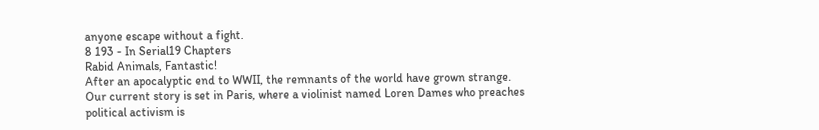anyone escape without a fight.
8 193 - In Serial19 Chapters
Rabid Animals, Fantastic!
After an apocalyptic end to WWII, the remnants of the world have grown strange. Our current story is set in Paris, where a violinist named Loren Dames who preaches political activism is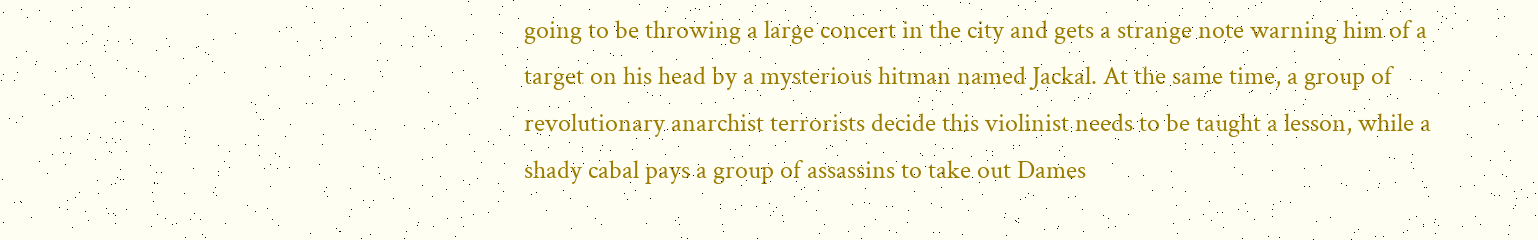going to be throwing a large concert in the city and gets a strange note warning him of a target on his head by a mysterious hitman named Jackal. At the same time, a group of revolutionary anarchist terrorists decide this violinist needs to be taught a lesson, while a shady cabal pays a group of assassins to take out Dames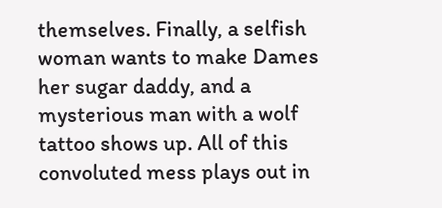themselves. Finally, a selfish woman wants to make Dames her sugar daddy, and a mysterious man with a wolf tattoo shows up. All of this convoluted mess plays out in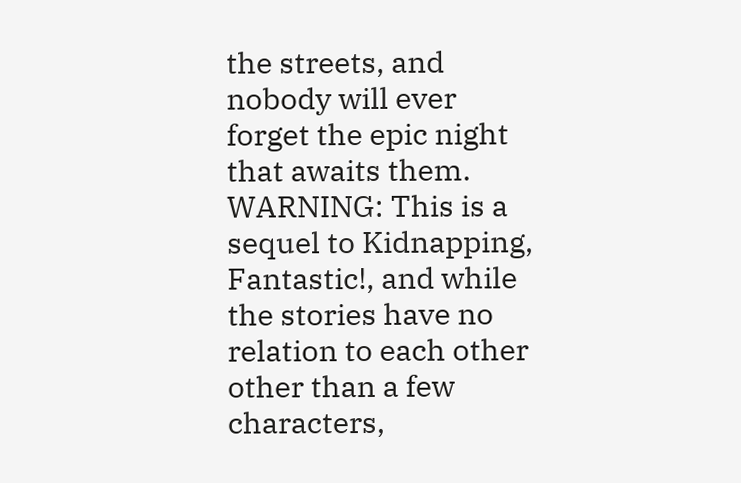the streets, and nobody will ever forget the epic night that awaits them. WARNING: This is a sequel to Kidnapping, Fantastic!, and while the stories have no relation to each other other than a few characters,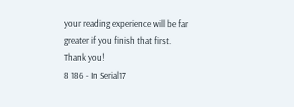your reading experience will be far greater if you finish that first. Thank you!
8 186 - In Serial17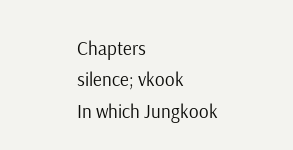Chapters
silence; vkook
In which Jungkook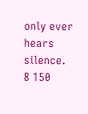only ever hears silence.
8 150